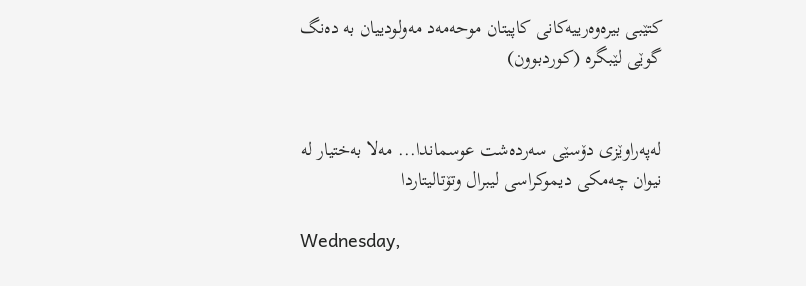کتێبی بیرەوەرییەکانی کاپیتان موحەمەد مەولودییان بە دەنگ گوێی لێبگرە (کوردبوون)


له‌په‌راوێزی دۆسێی سه‌رده‌شت عوسماندا... مه‌لا به‌ختیار له‌ نیوان چه‌مکی دیموکراسی لیبرال وتۆتالیتاردا

Wednesday,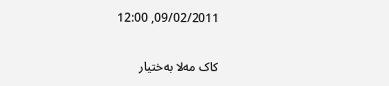09/02/2011, 12:00


کاک مه‌لا به‌ختیار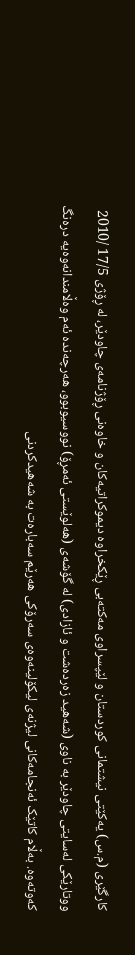کارگێری (م.س) یه‌کێتی نیشتمانی کوردستان و لێپسراوی مه‌کته‌بی ڕێکخراوه‌ دیموکراتیه‌کان و خاوه‌نی ڕۆژنامه‌ی چاودێر، له‌ ڕۆژی 17/5 /2010 ووتارێکی له‌سایتی چاودێر به‌ ناوی (شه‌هید زه‌رده‌شت و ئازادی) له‌ گۆشه‌ی (هه‌لوێستی ئه‌مڕۆ) نووسیوبوو‌، هه‌رچه‌نده‌ ئه‌م وه‌ڵامندانه‌وه‌یه‌ دره‌نگ که‌وته‌وه‌‌. به‌ڵام کاتێک ئه‌نجامه‌کانی لیژنه‌ی لیکۆلینه‌وه‌ی سه‌رۆکی هه‌رێم سه‌باره‌ت به‌ شه‌هیدکردنی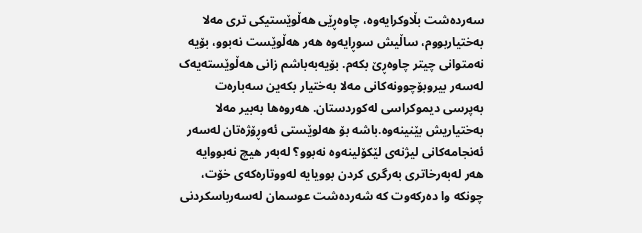سه‌رده‌شت بڵاوکرایه‌وه‌، چاوه‌ڕێی هه‌ڵوێستیکی تری مه‌لا به‌ختیاربووم، ساڵیش سوڕایه‌وه‌ هه‌ر هه‌ڵوێست نه‌بوو، بۆیه‌ نه‌متوانی چیتر چاوه‌ڕێ بکه‌م. بۆیه‌به‌باشم زانی هه‌ڵوێسته‌یه‌ک له‌سه‌ر بیروبۆچوونه‌کانی مه‌لا به‌ختیار بکه‌ین سه‌باره‌ت به‌پرسی دیموکراسی له‌کوردستان. هه‌روه‌ها به‌بیر مه‌لا به‌ختیاریش بێنینه‌وه‌.باشه‌ بۆ هه‌لوێستی ئه‌وڕۆژه‌تان له‌سه‌ر ئه‌نجامه‌کانی لیژنه‌ی لێکۆلینه‌وه‌ نه‌بوو؟ له‌به‌ر هیچ نه‌بووایه‌ هه‌ر له‌به‌رخاتری به‌رگری کردن بوویایه‌ له‌ووتاره‌که‌ی خۆت، چونکه‌ وا ده‌رکه‌وت که‌ شه‌رده‌شت عوسمان له‌سه‌رباسکردنی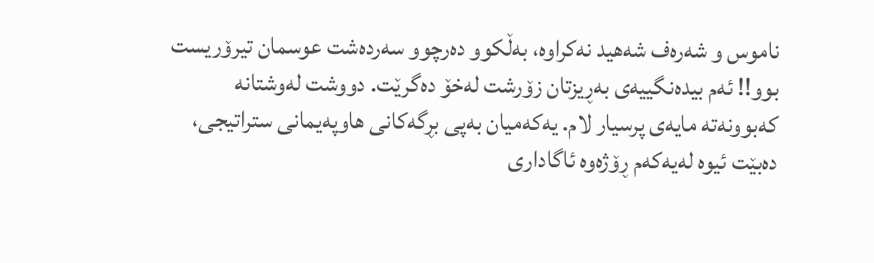ناموس و شه‌ره‌ف شه‌هید نه‌کراوه‌، به‌ڵکوو ده‌رچوو سه‌رده‌شت عوسمان تیرۆریست بوو!! ئه‌م بیده‌نگییه‌ی به‌ڕیزتان زۆرشت له‌خۆ ده‌گرێت. دووشت له‌وشتانه‌ که‌بوونه‌ته‌ مایه‌ی پرسیار لام. یه‌که‌میان به‌پی بڕگه‌کانی هاوپه‌یمانی ستراتیجی، ده‌بێت ئیوه له‌یه‌که‌م ڕۆژه‌وه‌ ئاگاداری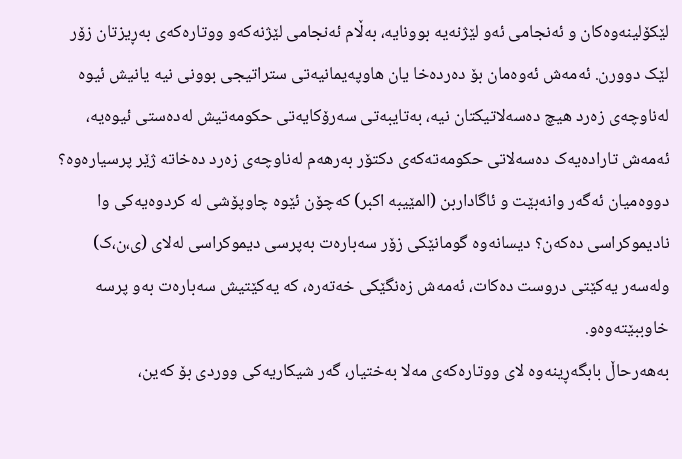لێکۆلینه‌وه‌کان و ئه‌نجامی ئه‌و لێژنه‌یه‌ بوونایه‌‌، به‌ڵام ئه‌نجامی لێژنه‌که‌و ووتاره‌که‌ی به‌ڕیزتان زۆر لێک دوورن. ئه‌مه‌ش ئه‌وه‌مان بۆ ده‌رده‌خا یان هاوپه‌یمانیه‌تی ستراتیجی بوونی نیه‌ یانیش ئیوه‌ له‌ناوچه‌ی زه‌رد هیچ ده‌سه‌لاتیکتان نیه‌، به‌تایبه‌تی سه‌رۆکایه‌تی حکومه‌تیش له‌ده‌ستی ئیوه‌یه‌، ئه‌مه‌ش تاراده‌یه‌ک ده‌سه‌لاتی حکومه‌ته‌که‌ی دکتۆر به‌رهه‌م له‌ناوچه‌ی زه‌رد ده‌خاته‌ ژێر پرسیاره‌وه‌؟ دووه‌میان ئه‌گه‌ر وانه‌بێت و ئاگاداربن (المێیبه‌ اکبر) که‌چۆن ئێوه‌ چاوپۆشی له‌ کردوه‌یه‌کی وا نادیموکراسی ده‌که‌ن؟ دیسانه‌وه‌ گومانێکی زۆر سه‌باره‌ت به‌پرسی دیموکراسی له‌لای (ی،ن،ک) وله‌سه‌ر یه‌کێتی دروست ده‌کات، ئه‌مه‌ش زه‌نگێکی خه‌ته‌ره‌، که‌ یه‌کێتیش سه‌باره‌ت به‌و پرسه‌ خاوببێته‌وه‌و.
به‌هه‌رحاڵ بابگه‌ڕینه‌وه‌ لای ووتاره‌که‌ی مه‌لا به‌ختیار، گه‌ر شیکاریه‌کی ووردی بۆ که‌ین،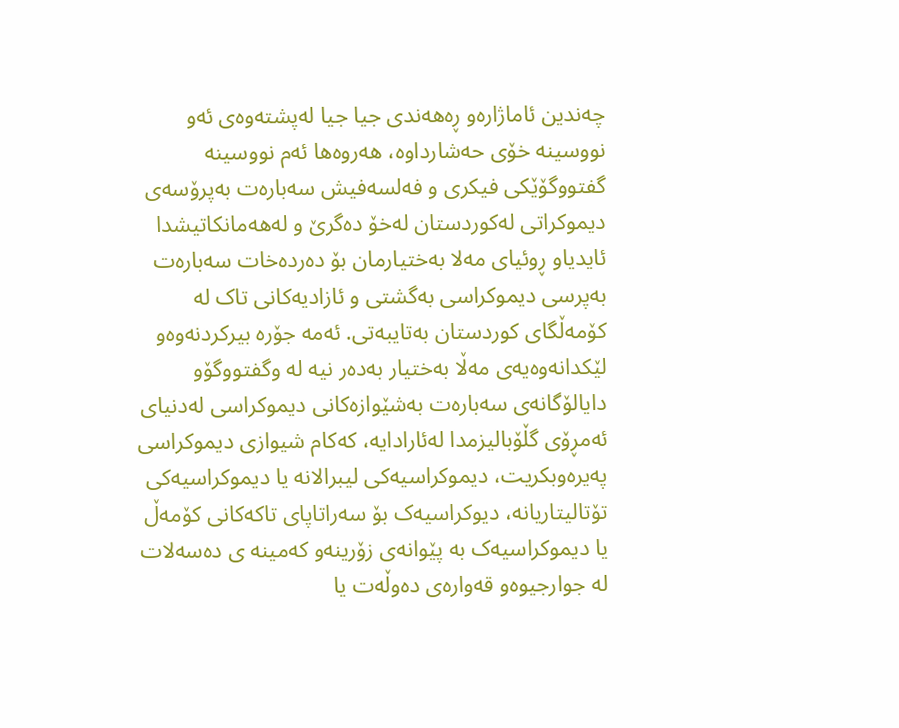چه‌ندین ئاماژاره‌و ڕه‌هه‌ندی جیا جیا‌ له‌پشته‌وه‌ی ئه‌و نووسینه‌ خۆی حه‌شارداوه‌، هه‌روه‌ها ئه‌م نووسینه‌ گفتووگۆێکی فیکری و فه‌لسه‌فیش سه‌باره‌ت به‌پرۆسه‌ی دیموکراتی له‌کوردستان له‌خۆ ده‌گرێ و له‌هه‌مانکاتیشدا ئایدیاو ڕوئیای مه‌لا به‌ختیارمان بۆ ده‌رده‌خات سه‌باره‌ت به‌پرسی دیموکراسی به‌گشتی و ئازادیه‌کانی تاک له‌ کۆمه‌ڵگای کوردستان به‌تایبه‌تی. ئه‌مه‌ جۆره‌ بیرکردنه‌وه‌و لێکدانه‌وه‌یه‌ی مه‌ڵا به‌ختیار به‌ده‌ر نیه‌ له و‌گفتووگۆو دایالۆگانه‌ی سه‌باره‌ت به‌شێوازه‌کانی دیموکراسی له‌دنیای ئه‌مڕۆی گڵۆبالیزمدا له‌ئارادایه‌، که‌کام شیوازی دیموکراسی په‌یره‌وبکریت، دیموکراسیه‌کی لیبرالانه‌ یا دیموکراسیه‌کی تۆتالیتاریانه‌‌، دیوکراسیه‌ک بۆ سه‌راتاپای تاکه‌کانی کۆمه‌ڵ یا دیموکراسیه‌ک به‌ پێوانه‌ی زۆرینه‌و که‌مینه‌ ی ده‌سه‌لات له‌ جوارجیوه‌و قه‌واره‌ی ده‌وڵه‌ت یا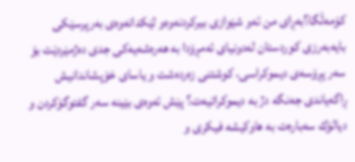کۆمه‌ڵگا؟به‌ڕای من ئه‌و شێوازی بیرکردنه‌وه‌و لێکدانه‌وه‌ی به‌رپرسێکی بایه‌به‌رزی کوردستان له‌دونیای ئه‌مڕۆدا به‌ هه‌ره‌شه‌یه‌کی جدی ده‌ژمێردێت بۆ سه‌ر پڕۆسه‌ی دیموکراسی، کوشتنی زه‌رده‌شت و یاسای خۆپشاندانیش ڕاگه‌یاندی جه‌نگه‌‌‌ دژ به‌ دیموکراتیه‌ت؟ پێش ئه‌وه‌ی بێینه‌ سه‌ر گفتوگۆکردن و دیالۆك سه‌باره‌ت به‌ هاوکیشه‌ فیکری و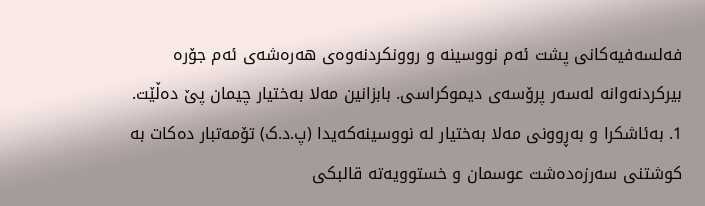فه‌لسه‌فیه‌کانی پشت ئه‌م نووسینه‌ و روونکردنه‌وه‌ی هه‌ره‌شه‌ی ئه‌م جۆره‌ بیرکردنه‌وانه‌ له‌سه‌ر پرۆسه‌ی دیموکراسی. بابزانین مه‌لا به‌ختیار چیمان پێ ده‌ڵێت.
1. به‌ئاشکرا و به‌ڕوونی مه‌لا به‌ختیار له‌ نووسینه‌که‌یدا (پ.د.ک) تۆمه‌تبار ده‌کات به‌ کوشتنی سه‌رزه‌ده‌شت عوسمان و خستوویه‌ته‌ قالبکی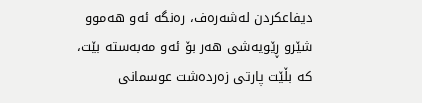دیفاعکردن له‌شه‌ره‌ف، ره‌نگه‌ ئه‌و هه‌موو شێرو ڕێویه‌شی هه‌ر بۆ ئه‌و مه‌به‌سته‌ بێت، که‌ بڵێت پارتی زه‌رده‌شت عوسمانی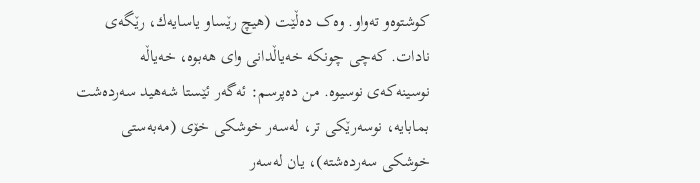کوشتوه‌و ته‌واو. وه‌ک ده‌ڵێت (هیچ رێساو یاسایه‌ك، رێگه‌ی‌ نادات. كه‌چی‌ چونكه‌ خه‌یاڵدانی‌ وای‌ هه‌بوه‌، خه‌یاڵه‌ نوسینه‌كه‌ی‌ نوسیوه‌. من ده‌پرسم: ئه‌گه‌ر ئێستا شه‌هید سه‌رده‌شت بمابایه‌، نوسه‌رێكی‌ تر، له‌سه‌ر خوشكی‌ خۆی (مه‌به‌ستی خوشکی سه‌رده‌شته‌)، یان له‌سه‌ر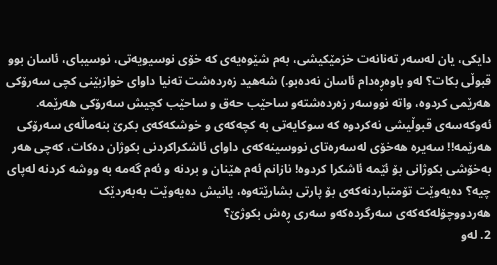دایكی‌، یان له‌سه‌ر ته‌نانه‌ت خزمێكیشی‌، به‌م شێوه‌یه‌ی‌ كه‌ خۆی‌ نوسیویه‌تی‌، نوسیبای، ئاسان بوو قبوڵی‌ بكات؟ له‌و باوه‌ڕه‌دام ئاسان نه‌ده‌بو.) شه‌هید زه‌رده‌شت ته‌نیا داوای خوازبێنی کچی سه‌رۆکی هه‌رێمی کردوه‌، واته‌ نووسه‌ر زه‌رده‌شته‌و ساحێب حه‌ق و ساحێب کچیش سه‌رۆکی هه‌رێمه‌. ئه‌وکه‌سه‌ی قبوڵیشی نه‌کردوه‌ که‌ سوکایه‌تی به‌ کچه‌که‌ی و خوشکه‌که‌ی بکرێ بنه‌ماڵه‌ی سه‌رۆکی هه‌رێمه‌!! سه‌یره‌ هه‌خۆی له‌سه‌ره‌تای نووسینه‌که‌ی داوای ئاشکراکردنی بکوژان ده‌کات، که‌چی هه‌ر به‌خۆشی بکوژانی بۆ ئێمه‌ ئاشکرا کردوه‌! نازانم ئه‌م هێنان و بردنه و ئه‌م گه‌مه‌ به‌ ووشه‌ کردنه‌ له‌پای چیه‌؟ ده‌یه‌وێت تۆمتباردنه‌که‌ی بۆ پارتی بشارێته‌وه‌، یانیش ده‌یه‌وێت به‌به‌ردێک هه‌ردووچۆله‌که‌که‌ی سه‌رگرده‌که‌و سه‌ری ڕه‌ش بکوژێ؟
2. له‌و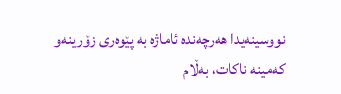نووسینه‌یدا هه‌رچه‌نده‌ ئاماژه‌ به‌ پێوه‌ری زۆرینه‌و که‌مینه‌ ناکات، به‌ڵام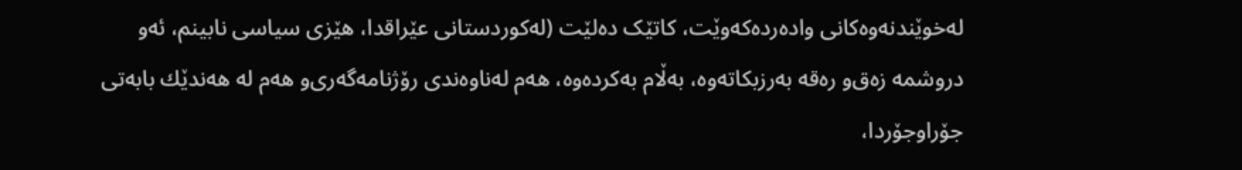له‌خوێندنه‌وه‌کانی واده‌رده‌که‌وێت، کاتێک ده‌لێت (له‌كوردستانی‌ عێراقدا، هێزی‌ سیاسی‌ نابینم، ئه‌و دروشمه‌ زه‌ق‌و ره‌قه‌ به‌رزبكاته‌وه‌، به‌ڵام به‌كرده‌وه‌، هه‌م له‌ناوه‌ندی‌ رۆژنامه‌گه‌ری‌‌و هه‌م له‌ هه‌ندێك بابه‌تی‌ جۆراوجۆردا،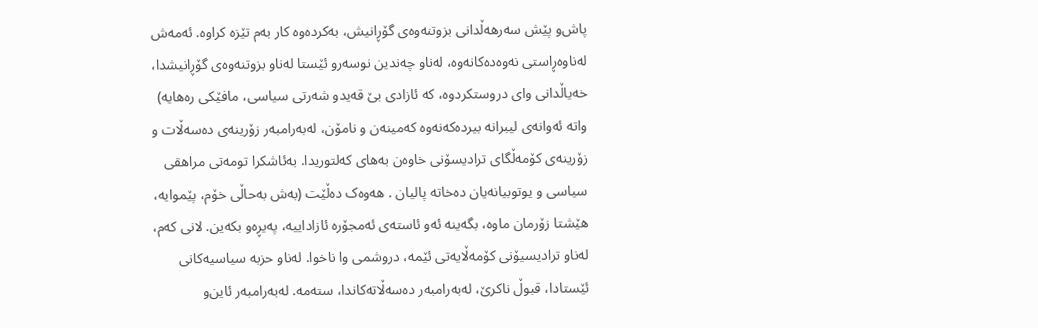پاش‌و پێش سه‌رهه‌ڵدانی‌ بزوتنه‌وه‌ی‌ گۆڕانیش، به‌كرده‌وه‌ كار به‌م تێزه‌ كراوه‌. ئه‌مه‌ش له‌ناوه‌ڕاستی‌ نه‌وه‌ده‌كانه‌وه‌، له‌ناو چه‌ندین نوسه‌رو ئێستا له‌ناو بزوتنه‌وه‌ی‌ گۆڕانیشدا، خه‌یاڵدانی‌ وای‌ دروستكردوه‌، كه‌ ئازادی‌ بێ‌ قه‌یدو شه‌رتی‌ سیاسی‌، مافێكی‌ ره‌هایه‌) واته‌ ئه‌وانه‌ی لیبرانه‌ بیرده‌که‌نه‌وه‌ که‌مینه‌ن و نامۆن، له‌به‌رامبه‌ر زۆرینه‌ی ده‌سه‌ڵات و زۆرینه‌ی کۆمه‌ڵگای ترادیسۆنی خاوه‌ن به‌های که‌‌لتوریدا. به‌ئاشکرا تومه‌تی مراهقی سیاسی و یوتوبیانه‌یان ده‌خاته‌ پالیان . هه‌وه‌ک ده‌ڵێت (به‌ش به‌حاڵی‌ خۆم، پێموایه‌، هێشتا زۆرمان ماوه‌، بگه‌ینه‌ ئه‌و ئاسته‌ی‌ ئه‌مجۆره‌ ئازاداییه‌، په‌یڕه‌و بكه‌ین. لانی‌ كه‌م، له‌ناو ترادیسیۆنی‌ كۆمه‌ڵایه‌تی‌ ئێمه‌، دروشمی‌ وا ناخوا. له‌ناو حزبه‌ سیاسیه‌كانی‌ ئێستادا، قبوڵ‌ ناكرێ‌، له‌به‌رامبه‌ر ده‌سه‌ڵاته‌كاندا، سته‌مه‌. له‌به‌رامبه‌ر ئاین‌و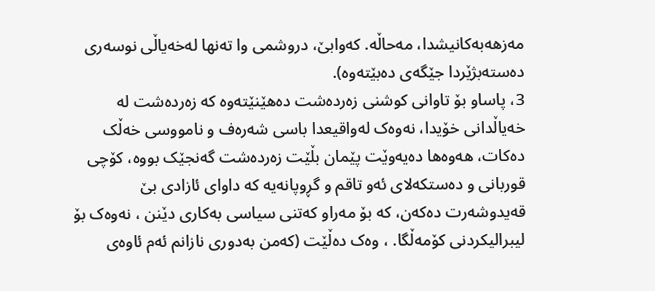مه‌زهه‌به‌كانیشدا، مه‌حاڵه‌. كه‌وابێ‌، دروشمی‌ وا ته‌نها له‌خه‌یاڵی‌ نوسه‌ری‌ ده‌سته‌بژێردا جێگه‌ی‌ ده‌بێته‌وه‌).
3، پاساو بۆ تاوانی کوشنی زه‌رده‌شت ده‌هێنێته‌وه‌ که‌ زه‌رده‌شت له‌ خه‌یاڵدانی خۆیدا، نه‌وه‌ک له‌واقیعدا باسی شه‌ره‌ف و نامووسی خه‌ڵک ده‌کات، هه‌وه‌ها ده‌یه‌وێت پێمان بڵێت زه‌رده‌شت گه‌نجێک بووه‌، کۆچی قوربانی و ده‌ستکه‌لای ئه‌و تاقم و گڕوپانه‌یه‌ که‌ داوای ئازادی بێ قه‌یدوشه‌رت ده‌که‌ن، که‌ بۆ مه‌راو که‌تنی سیاسی به‌کاری دێنن ، نه‌وه‌ک بۆ لیبرالیکردنی کۆمه‌ڵگا. ، وه‌ک ده‌ڵێت (كه‌من به‌دوری‌ نازانم ئه‌م ئاوه‌ی‌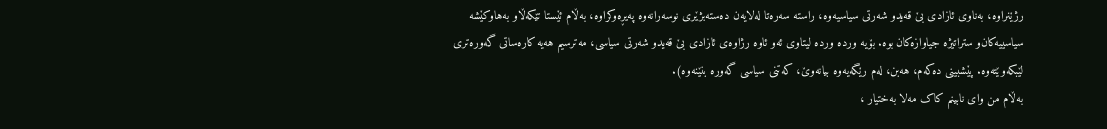رژێنراوه‌، به‌ناوی‌ ئازادی‌ بێ‌ قه‌یدو شه‌رتی‌ سیاسیه‌وه‌، راسته‌ سه‌ره‌تا له‌لایه‌ن ده‌سته‌بژێری‌ نوسه‌رانه‌وه‌ په‌یڕه‌وكراوه‌، به‌ڵام ئێستا تێكه‌ڵاو به‌هاوكێشه‌ سیاسییه‌كان‌و ستراتیژه‌ جیاوازه‌كان بوه‌. بۆیه‌ ورده‌ ورده‌ لیتاوی‌ ئه‌و ئاوه‌ رژاوه‌ی‌ ئازادی‌ بێ‌ قه‌یدو شه‌رتی‌ سیاسی‌، مه‌ترسیم هه‌یه‌ كاره‌ساتی‌ گه‌وره‌تری‌ لێبكه‌وێته‌وه‌. پێشبینی‌ ده‌كه‌م، هه‌بن، له‌م رێگه‌یه‌وه‌ بیانه‌وێ‌، كه‌تنی‌ سیاسی‌ گه‌وره‌ بنێنه‌وه‌).
به‌ڵام من وای نابینم کاک مه‌لا به‌ختیار ،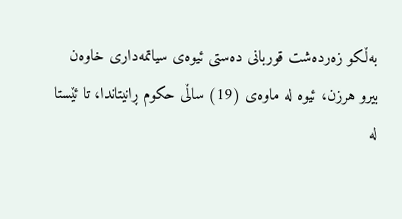به‌ڵکو زه‌رده‌شت قوربانی ده‌ستی ئیوه‌ی سیاتمه‌داری خاوه‌ن بیرو هرزن، ئیوه‌ له‌ ماوه‌ی (19) ساڵی حکوم ڕانیتاندا، تا ئێستا له‌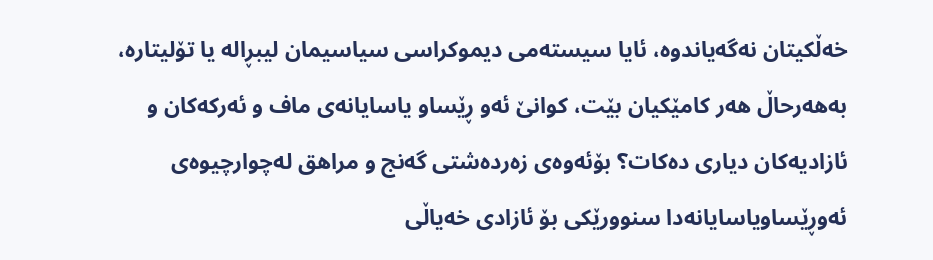خه‌ڵکیتان نه‌گه‌یاندوه‌، ئایا سیسته‌می دیموکراسی سیاسیمان لیبڕاله‌ یا تۆلیتاره‌، به‌هه‌رحاڵ هه‌ر کامێکیان بێت، کوانێ ئه‌و ڕێساو یاسایانه‌ی ماف و ئه‌رکه‌کان و ئازادیه‌کان دیاری ده‌کات؟ بۆئه‌وه‌ی زه‌رده‌شتی گه‌نج و‌ مراهق له‌چوارچیوه‌ی ئه‌وڕێساویاسایانه‌دا سنوورێکی بۆ ئازادی خه‌یاڵی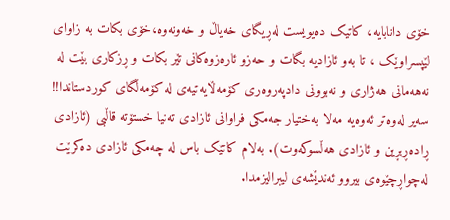خۆی دانابایه‌، کاتیک ‌ده‌یویست له‌ڕیگای خه‌یاڵ و خه‌ونه‌وه‌،خۆی بکات به‌ زاوای لێپسراوێک ، تا به‌و‌ ئازادیه‌ بگات و حه‌زو ئاره‌زوه‌کانی تێر بکات و ڕزکاری بێت له‌ نه‌هه‌مانی هه‌ژاری و نه‌بوونی دادپه‌روه‌ری کۆمه‌ڵایه‌تیه‌ی له‌ کۆمه‌ڵگای کوردستاندا!! سه‌یر له‌وه‌تر ئه‌وه‌یه‌ مه‌لا به‌ختیار جه‌مکی فراوانی ئازادی ته‌نیا خستۆته‌ قاڵبی (ئازادی ڕاده‌ڕبڕین و ئازادی هه‌ڵسوکه‌وت). به‌لام کاتێک باس له چه‌مکی ‌ئازادی ده‌کرێت له‌چواڕچێوه‌ی بیروو ئه‌ندێشه‌ی لیبرالیزمدا.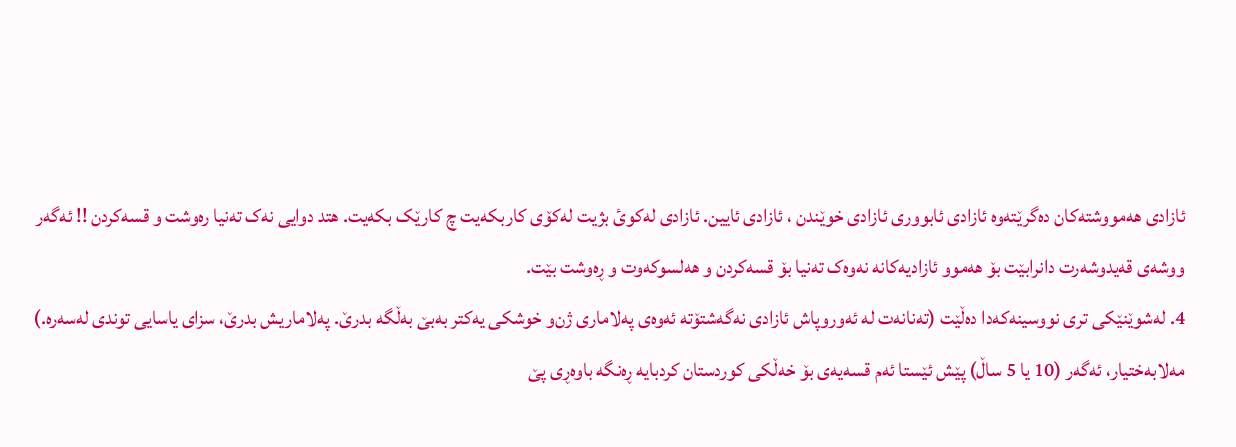ئازادی هه‌مووشته‌کان ده‌گرێته‌وه‌ ئازادی ئابووری ئازادی خوێندن ، ئازادی ئایین. ئازادی له‌کوئ بژیت له‌کۆی کاربکه‌یت چ کارێک بکه‌یت. هتد دوایی نه‌‌ک ته‌نیا ره‌وشت و قسه‌کردن !! ئه‌گه‌ر ووشه‌ی قه‌یدوشه‌رت دانرابێت بۆ هه‌موو ئازادیه‌کانه‌ نه‌وه‌ک ته‌نیا بۆ قسه‌کردن و هه‌لسوکه‌وت و ڕه‌وشت بێت.
4. له‌شوێنێکی تری نووسینه‌که‌دا ده‌ڵێت (ته‌نانه‌ت له‌ ئه‌وروپاش ئازادی‌ نه‌گه‌شتۆته‌ ئه‌وه‌ی‌ په‌لاماری‌ ژن‌و خوشكی‌ یه‌كتر به‌بێ‌ به‌ڵگه‌ بدرێ‌. په‌لاماریش بدرێ‌، سزای‌ یاسایی توندی‌ له‌سه‌ره‌.) مه‌لابه‌ختیار، ئه‌گه‌ر (10 یا 5 ساڵ) پێش ئێستا ئه‌م قسه‌یه‌ی بۆ خه‌ڵکی کوردستان کردبایه‌ ڕه‌نگه‌ باوه‌ڕی پێ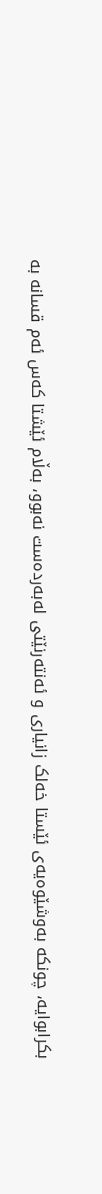بکرابوایه‌، چونکه‌ به‌وشێوه‌یه‌ی ئێستا خه‌لک زانیاری و ئه‌نته‌رنێتی له‌به‌رده‌ست نه‌بوو، به‌ڵام ئێشتا که‌س ئه‌م قسانه‌ به‌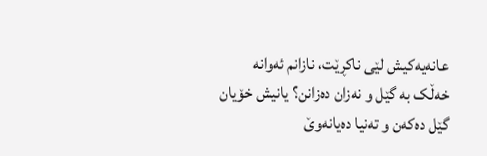عانه‌یه‌کیش لێی ناکڕێت، نازانم ئه‌وانه‌ خه‌ڵک به‌ گێل و نه‌زان ده‌زانن؟ یانیش خۆیان گێل ده‌که‌ن و ته‌نیا ده‌یانه‌وێ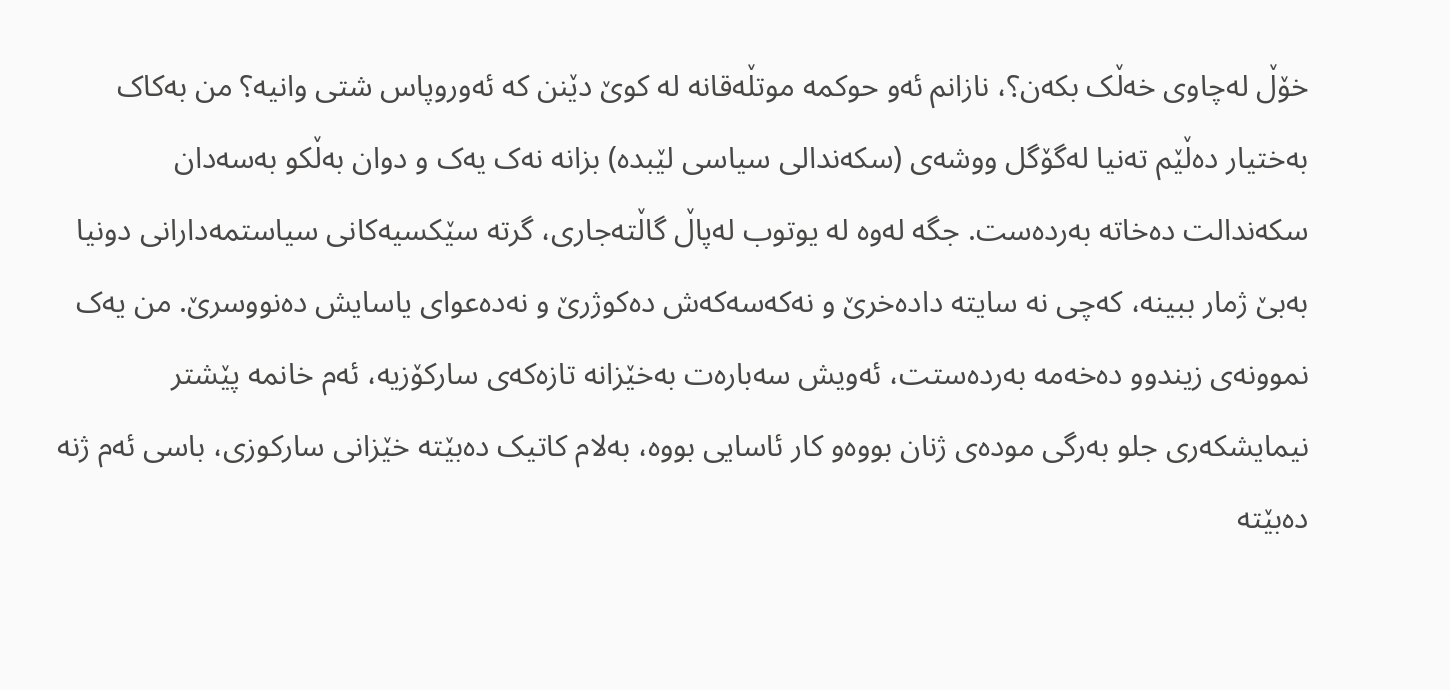خۆڵ له‌چاوی خه‌ڵک بکه‌ن؟، نازانم ئه‌و حوکمه‌ موتڵه‌قانه‌ له‌ کوێ دێنن که‌ ئه‌وروپاس شتی وانیه‌؟ من به‌کاک به‌ختیار ده‌ڵێم ته‌نیا له‌گۆگل ووشه‌ی (سکه‌ندالی سیاسی لێبده‌) بزانه‌ نه‌ک یه‌ک و دوان به‌ڵکو به‌سه‌دان سکه‌ندالت ده‌خاته‌ به‌رده‌ست. جگه‌ له‌وه‌ له‌ یوتوب له‌پاڵ گاڵته‌جاری، گرته‌ سێکسیه‌کانی سیاستمه‌دارانی دونیا به‌بێ ژمار ببینه‌، که‌چی نه‌ سایته‌ داده‌خرێ و نه‌که‌سه‌که‌ش ده‌کوژرێ و نه‌ده‌عوای یاسایش ده‌نووسرێ. من یه‌ک نموونه‌ی زیندوو ده‌خه‌مه‌ به‌رده‌ستت، ئه‌ویش سه‌باره‌ت به‌خێزانه‌ تازه‌که‌ی سارکۆزیه‌، ئه‌م خانمه‌ پێشتر نیمایشکه‌ری جلو به‌ر‌گی موده‌ی ژنان بووه‌و کار ئاسایی بووه‌، به‌لام کاتیک ده‌بێته‌ خێزانی سارکوزی، باسی ئه‌م ژنه‌ ده‌بێته‌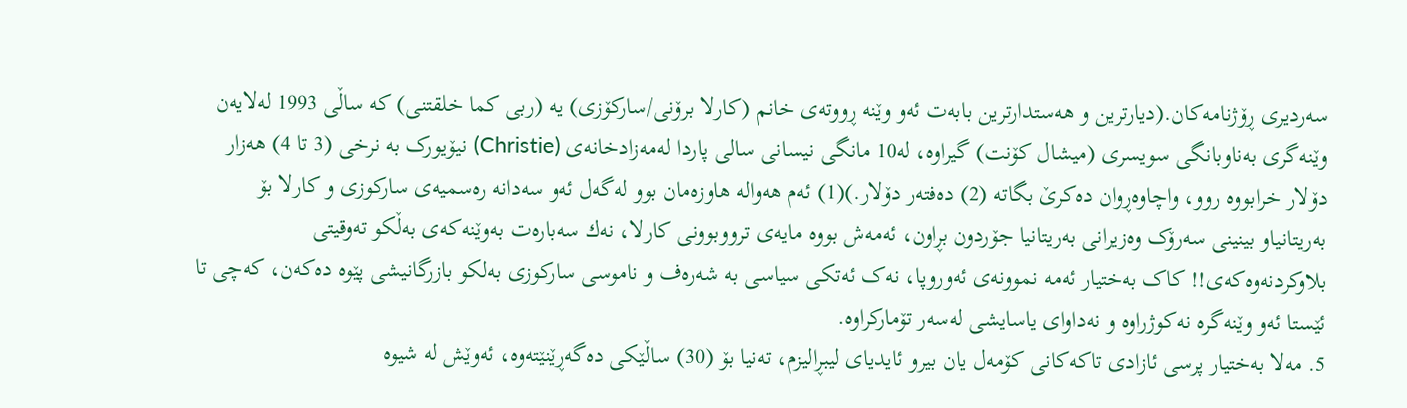سه‌ردیری ڕۆژنامه‌کان.(دیارترین و هه‌ستدارترین بابه‌ت ئه‌و وێنه‌ ڕووته‌ی خانم (کارلا برۆنی/سارکۆزی) یه‌ (ربی کما خلقتنی) که ساڵی 1993 له‌لایه‌ن وێنه‌گری به‌ناوبانگی سویسری (میشال کۆنت) گیراوه‌، له‌10 مانگی نیسانی سالی پاردا له‌مه‌زادخانه‌ی (Christie) نیۆیورک به نرخی‌ (3 تا 4) هه‌زار دۆلار خرابووه‌ روو، واچاوه‌ڕوان ده‌کرێ بگاته‌ (2) ده‌فته‌ر دۆلار.)(1) ئه‌م هه‌واله‌ هاوزه‌مان بوو له‌گه‌ل ئه‌و سه‌دانه‌ ره‌سمیه‌ی سارکوزی و کارلا بۆ به‌ریتانیاو بینینی سه‌رۆک وه‌زیرانی به‌ریتانیا جۆردون بڕاون، ئه‌مه‌ش بووه‌ مایه‌ی ترووبوونی کارلا، نه‌ك سه‌باره‌ت به‌وێنه‌که‌ی به‌ڵکو ته‌وقیتی بلاوکردنه‌وه‌که‌ی!! کاک به‌ختیار ئه‌مه‌ نموونه‌ی ئه‌وروپا، نه‌ک ئه‌تکی سیاسی به‌ شه‌ره‌ف و ناموسی سارکوزی به‌لکو بازرگانیشی پێوه‌ ده‌که‌ن، که‌چی تا ئێستا ئه‌و وێنه‌گره‌ نه‌کوژراوه‌ و نه‌داوای یاسایشی له‌سه‌ر تۆمارکراوه‌.
5. مه‌لا به‌ختیار پرسی ئازادی تاکه‌کانی کۆمه‌ل یان بیرو ئایدیای لیبڕالیزم، ته‌نیا بۆ (30) ساڵێکی ده‌گه‌ڕێنێته‌وه، ئه‌وێش له‌ شیوه‌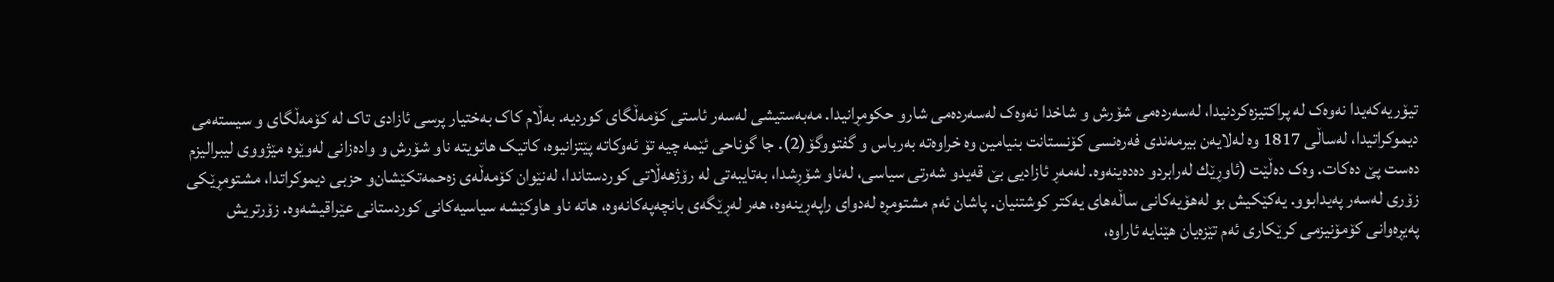تیۆریه‌که‌یدا نه‌وه‌ک له‌ پراکتیزه‌کردنیدا، له‌سه‌رده‌می شۆرش و شاخدا نه‌وه‌ک له‌سه‌رده‌می شارو حکومڕانیدا. مه‌به‌ستیشی له‌سه‌ر ئاستی کۆمه‌ڵگای کوردیه‌. به‌ڵام کاک به‌ختیار پرسی ئازادی تاک له‌ کۆمه‌ڵگای و سیسته‌می دیموکراتیدا، له‌ساڵی 1817 وه‌ له‌لایه‌ن بیرمه‌ندی فه‌ره‌نسی کۆنستانت بنیامین وه‌ خراوه‌ته‌ به‌رباس و گفتووگۆ(2). جا گوناحی ئێمه‌ چیه‌ تۆ ئه‌وکاته‌ پێتزانیوه‌، کاتیک هاتویته‌ ناو شۆرش و واده‌زانی له‌وێوه‌ مێژووی لیبرالیزم ده‌ست پێ ده‌کات. وه‌ک ده‌ڵێت (ئاوڕێك له‌رابردو ده‌ده‌ینه‌وه‌. له‌مه‌ڕ ئازادیی‌ بێ‌ قه‌یدو شه‌رتی‌ سیاسی، له‌ناو شۆڕشدا، به‌تایبه‌تی‌ له‌ رۆژهه‌ڵاتی‌ كوردستاندا، له‌نێوان كۆمه‌ڵه‌ی زه‌حمه‌تكێشان‌و حزبی‌ دیموكراتدا، مشتومڕێكی‌ زۆری‌ له‌سه‌ر په‌یدابوو. یه‌كێكیش بو له‌هۆیه‌كانی‌ ساڵه‌های‌ یه‌كتر كوشتنیان. پاشان ئه‌م مشتومڕه‌ له‌دوای‌ راپه‌ڕینه‌وه‌، هه‌ر له‌ڕێگه‌ی‌ بانچه‌په‌كانه‌وه‌، هاته‌ ناو هاوكێشه‌ سیاسیه‌كانی‌ كوردستانی عێراقیشه‌وه‌. زۆرتریش په‌یڕه‌وانی‌ كۆمۆنیزمی‌ كرێكاری‌ ئه‌م تێزه‌یان هێنایه‌ ئاراوه،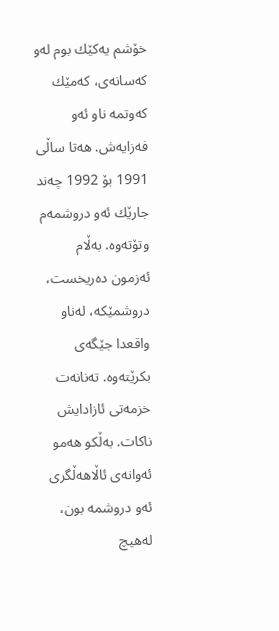خۆشم یه‌كێك بوم له‌و كه‌سانه‌ی‌، كه‌مێك كه‌وتمه‌ ناو ئه‌و فه‌زایه‌ش. هه‌تا ساڵی‌ 1991 بۆ 1992 چه‌ند جارێك ئه‌و دروشمه‌م وتۆته‌وه‌. به‌ڵام ئه‌زمون ده‌ریخست، دروشمێكه‌، له‌ناو واقعدا جێگه‌ی‌ بكرێته‌وه‌. ته‌نانه‌ت خزمه‌تی‌ ئازادایش ناكات. به‌ڵكو هه‌مو ئه‌وانه‌ی‌ ئاڵاهه‌ڵگری‌ ئه‌و دروشمه‌ بون، له‌هیچ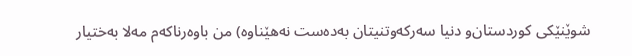شوێنێكی‌ كوردستان‌و دنیا سه‌ركه‌وتنیتان به‌ده‌ست نه‌هێناوه) من باوه‌رناکه‌م مه‌لا به‌ختیار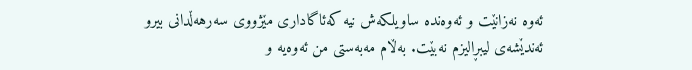ئه‌وه‌ نه‌زانێت و ئه‌وه‌نده‌ ساویلکه‌ش نیه‌ که‌ئاگاداری مێژووی سه‌رهه‌ڵدانی بیرو ئه‌ندێشه‌ی لیبڕالیزم نه‌بێت. به‌ڵام مه‌به‌ستی من ئه‌وه‌یه‌ و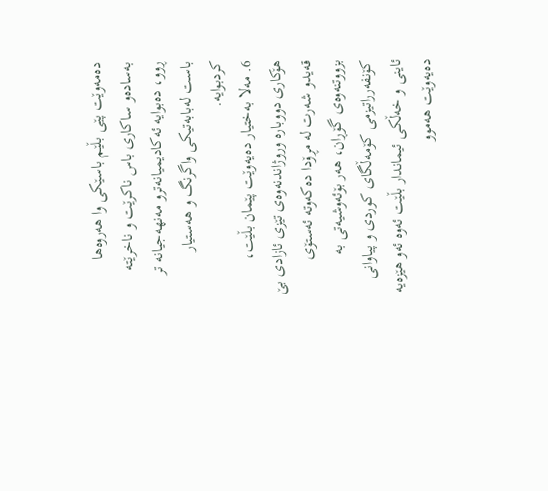ده‌مه‌وێت پێی بڵێم باسێکی وا هه‌روه‌ها به‌ساده‌و ساکاری باس ناکرێت و ناخرێته‌ ڕوو، ده‌بوایه‌ ئه‌کادیمیانه‌ترو مه‌نهه‌جیانه تر‌ باست له‌بابه‌تیکی واگرنگ و هه‌ستیار کردبوایه‌‌.
6. مه‌لا به‌ختیار ده‌یه‌وێت پێمان بڵێت، هۆکاری دووباره‌ وروژاندنه‌وه‌ی تێزی ئازادی بێ قه‌یدو شه‌رت له‌ مڕۆدا ده‌که‌وته‌ ئه‌ستۆی بزووتنه‌وه‌ی گۆڕان، هه‌ر بۆئه‌وشیه‌تی به‌ کۆنفه‌رراتیزمی کۆمه‌ڵگای کوردی و پیاوانی ئاینی و خه‌ڵکی ئیماندار بڵێت ئه‌وه‌ ئه‌و هێزه‌یه‌ ده‌یه‌وێت هه‌موو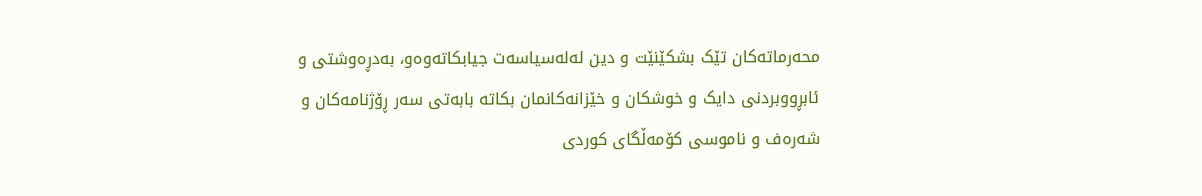محه‌رماته‌کان تێک بشکێنێت و دین له‌له‌سیاسه‌ت جیابکاته‌وه‌و، به‌دڕه‌وشتی و ئابڕووبردنی دایک و خوشکان و خێزانه‌کانمان بکاته‌ بابه‌تی سه‌ر ڕۆژنامه‌کان و شه‌ره‌ف و ناموسی کۆمه‌ڵگای کوردی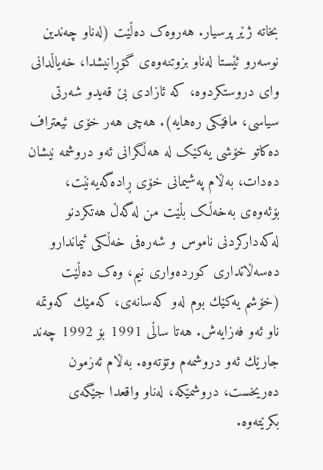بخاته‌ ژێر پرسیار. هه‌روه‌ک ده‌ڵێت (له‌ناو چه‌ندین نوسه‌رو ئێستا له‌ناو بزوتنه‌وه‌ی‌ گۆڕانیشدا، خه‌یاڵدانی‌ وای‌ دروستكردوه‌، كه‌ ئازادی‌ بێ‌ قه‌یدو شه‌رتی‌ سیاسی‌، مافێكی‌ ره‌هایه‌). هه‌چی هه‌ر خۆی ئیعتراف ده‌کاتو خۆشی یه‌کێک له‌ ‌هه‌ڵگرانی ئه‌و دروشمه نیشان ده‌دات، به‌ڵام په‌شیمانی خۆی ڕاده‌گه‌یه‌نێت، بۆئه‌وه‌ی به‌خه‌ڵک بڵێت من له‌گه‌ڵ هه‌تکردنو له‌که‌دارکردنی ناموس و شه‌ره‌فی خه‌ڵکی ئیماندارو ده‌سه‌ڵاتداری کورده‌واری نیم‌، وه‌ک ده‌ڵێت (خۆشم یه‌كێك بوم له‌و كه‌سانه‌ی‌، كه‌مێك كه‌وتمه‌ ناو ئه‌و فه‌زایه‌ش. هه‌تا ساڵی‌ 1991 بۆ 1992 چه‌ند جارێك ئه‌و دروشمه‌م وتۆته‌وه‌. به‌ڵام ئه‌زمون ده‌ریخست، دروشمێكه‌، له‌ناو واقعدا جێگه‌ی‌ بكرێته‌وه‌.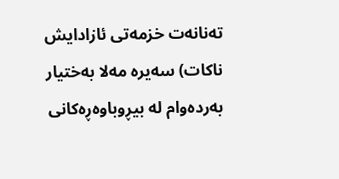ته‌نانه‌ت خزمه‌تی‌ ئازادایش ناكات) سه‌یره‌ مه‌لا به‌ختیار به‌رده‌وام له‌ بیڕوباوه‌ڕه‌کانی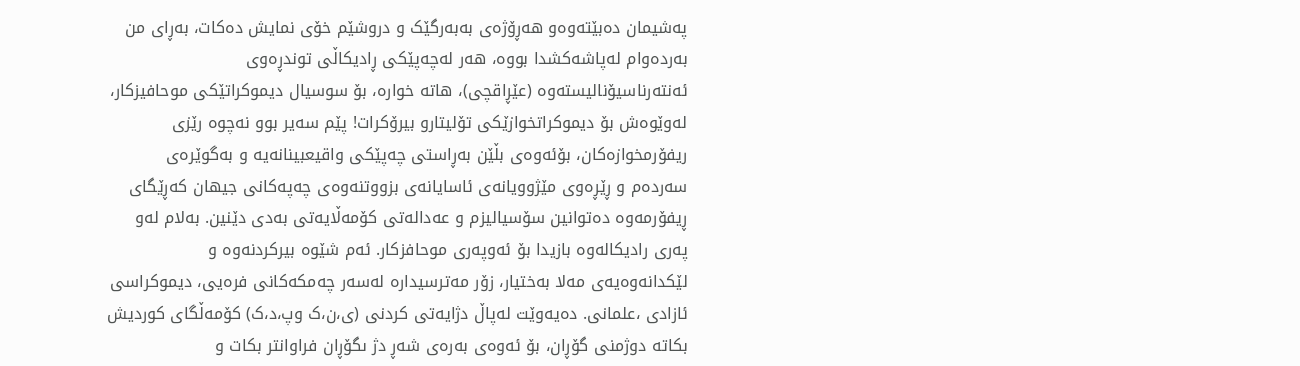په‌شیمان ده‌بێته‌وه‌و هه‌ڕۆژه‌ی به‌به‌رگێک و دروشێم خۆی نمایش ده‌کات، به‌ڕای من به‌رده‌وام له‌پاشه‌کشدا بووه‌، هه‌ر له‌چه‌پێکی ڕادیکاڵی توندڕه‌وی ئه‌نته‌رناسیۆنالیسته‌وه‌ (عێڕاقچی)، هاته‌ خواره‌، بۆ سوسیال دیموکراتێکی موحافیزکار، له‌وێوه‌ش بۆ دیموکراتخوازێکی تۆلیتارو بیرۆکرات! پێم سه‌یر بوو نه‌چوه‌ رێزی ریفۆرمخوازه‌کان، بۆئه‌وه‌ی بڵێن به‌ڕاستی چه‌پێکی واقیعبینانه‌یه‌ و به‌گوێره‌ی سه‌رده‌م و ڕێڕه‌وی مێژوویانه‌ی ئاسایانه‌ی بزووتنه‌وه‌ی چه‌په‌کانی جیهان که‌ڕێگای ڕیفۆرمه‌وه‌ ده‌توانین سۆسیالیزم و عه‌داله‌تی کۆمه‌ڵایه‌تی به‌دی دێنین. به‌لام له‌و په‌ری رادیکاله‌وه‌ بازیدا بۆ ئه‌وپه‌ری موحافزکار. ئه‌م شێوه‌ بیرکردنه‌وه‌ و لێکدانه‌وه‌یه‌ی مه‌لا به‌ختیار، زۆر مه‌ترسیداره‌ له‌سه‌ر چه‌مکه‌کانی فره‌یی، دیموکراسی ئازادی ،علمانی. ده‌یه‌وێت له‌پاڵ دژایه‌تی کردنی (ی،ن،ک وپ،د،ک) کۆمه‌ڵگای کوردیش بکاته‌ دوژمنی گۆڕان، بۆ ئه‌وه‌ی به‌ره‌ی شه‌ڕ دژ ىگۆڕان فراوانتر بکات و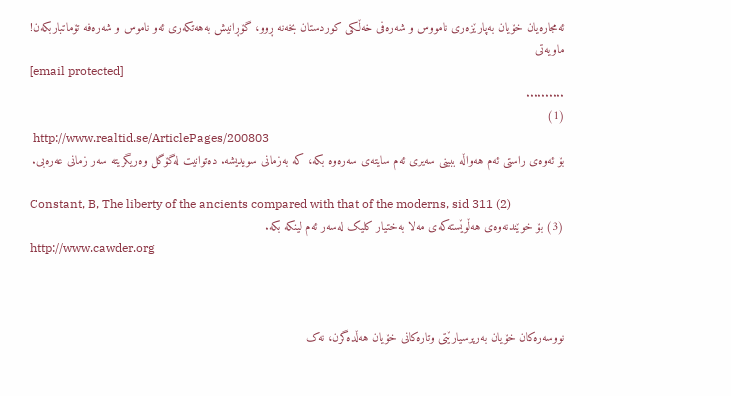ئه‌مجاره‌یان خۆیان به‌پارێزه‌ری نامووس و شه‌ره‌فی خه‌ڵکی کوردستان بخه‌نه‌ ڕوو، گۆڕانیش به‌هه‌تکه‌ری ئه‌و ناموس و شه‌ره‌فه‌ تۆماتباربکه‌ن!
ماویه‌تی
[email protected]
..........
(1)
 http://www.realtid.se/ArticlePages/200803
بۆ ئه‌وه‌ی راستی ئه‌م هه‌واڵه‌ ببینی سه‌یری ئه‌م سایته‌ی سه‌ره‌وه‌ بکه‌، که‌ به‌زمانی سویدیشه‌. ده‌توانیت له‌گۆگل وه‌ریگریته‌ سه‌ر زمانی عه‌ره‌بی.

Constant, B, The liberty of the ancients compared with that of the moderns, sid 311 (2)
(3) بۆ خوێندنه‌وه‌ی هه‌ڵوێسته‌که‌ی مه‌لا به‌ختیار کلیک له‌سه‌ر ئه‌م لینکه‌ بکه‌.
http://www.cawder.org



نووسەرەکان خۆیان بەرپرسیارێتی وتارەکانی خۆیان هەڵدەگرن، نەک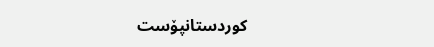کوردستانپۆست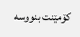کۆمێنت بنووسە